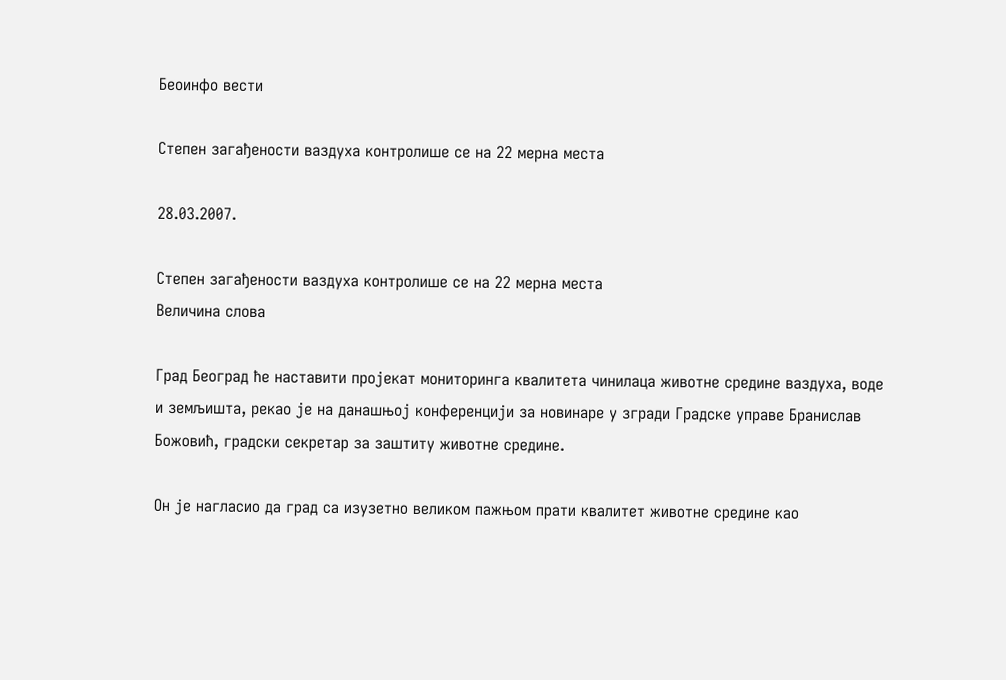Беоинфо вести

Степен загађености ваздуха контролише се на 22 мерна места

28.03.2007.

Степен загађености ваздуха контролише се на 22 мерна места
Величина слова

Град Београд ће наставити пројекат мониторинга квалитета чинилаца животне средине ваздуха, воде и земљишта, рекао је на данашњој конференцији за новинаре у згради Градске управе Бранислав Божовић, градски секретар за заштиту животне средине.

Он је нагласио да град са изузетно великом пажњом прати квалитет животне средине као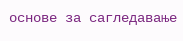основе за сагледавање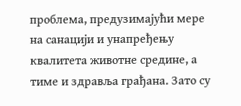проблема, предузимајући мере на санацији и унапређењу квалитета животне средине, а тиме и здравља грађана. Зато су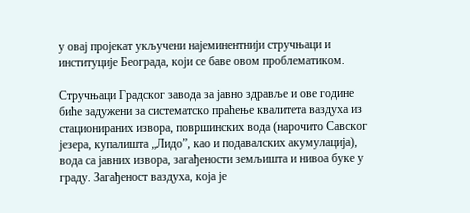у овај пројекат укључени најеминентнији стручњаци и институције Београда, који се баве овом проблематиком.

Стручњаци Градског завода за јавно здравље и ове године биће задужени за систематско праћење квалитета ваздуха из стационираних извора, површинских вода (нарочито Савског језера, купалишта „Лидо”, као и подавалских акумулација), вода са јавних извора, загађености земљишта и нивоа буке у граду. Загађеност ваздуха, која је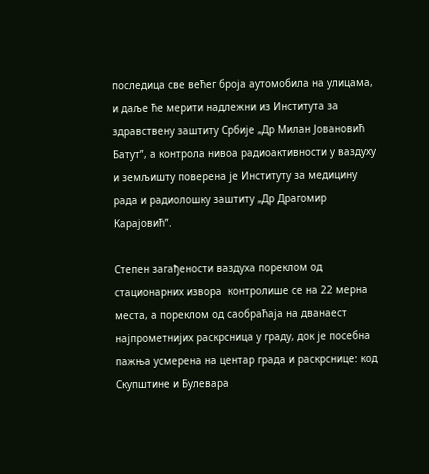последица све већег броја аутомобила на улицама, и даље ће мерити надлежни из Института за здравствену заштиту Србије „Др Милан Јовановић Батут”, а контрола нивоа радиоактивности у ваздуху и земљишту поверена је Институту за медицину рада и радиолошку заштиту „Др Драгомир Карајовић”.

Степен загађености ваздуха пореклом од стационарних извора  контролише се на 22 мерна места, а пореклом од саобраћаја на дванаест најпрометнијих раскрсница у граду, док је посебна пажња усмерена на центар града и раскрснице: код Скупштине и Булевара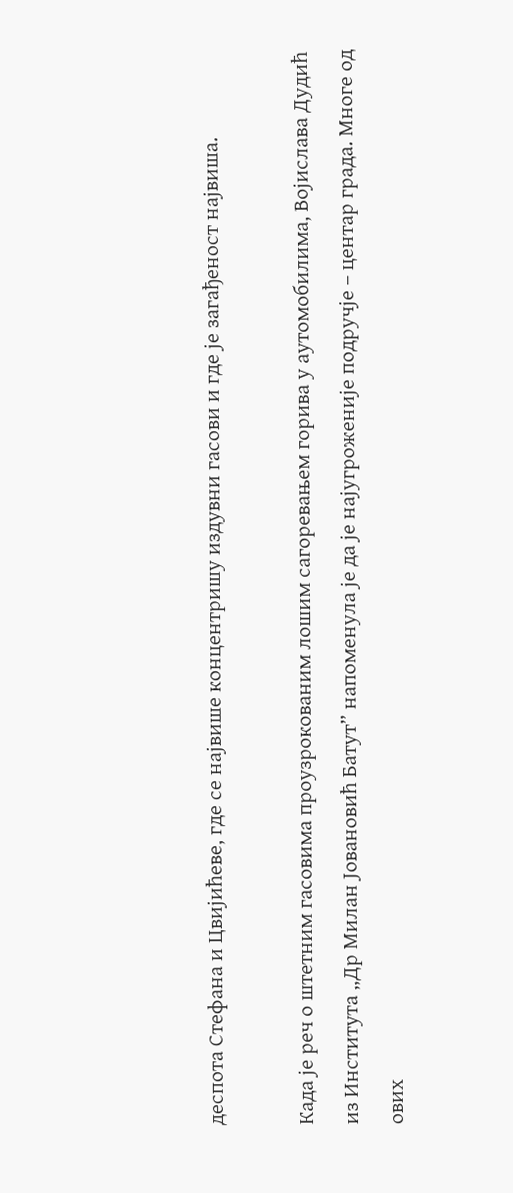деспота Стефана и Цвијићеве, где се највише концентришу издувни гасови и где је загађеност највиша.

Када је реч о штетним гасовима проузрокованим лошим сагоревањем горива у аутомобилима, Војислава Дудић из Института „Др Милан Јовановић Батут” напоменула је да је најугроженије подручје – центар града. Многе од ових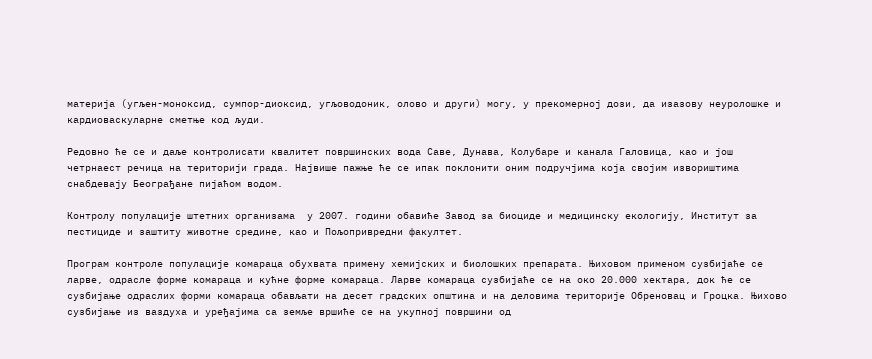материја (угљен-моноксид, сумпор-диоксид, угљоводоник, олово и други) могу, у прекомерној дози, да изазову неуролошке и кардиоваскуларне сметње код људи.

Редовно ће се и даље контролисати квалитет површинских вода Саве, Дунава, Колубаре и канала Галовица, као и још четрнаест речица на територији града. Највише пажње ће се ипак поклонити оним подручјима која својим извориштима снабдевају Београђане пијаћом водом.

Контролу популације штетних организама  у 2007. години обавиће Завод за биоциде и медицинску екологију, Институт за пестициде и заштиту животне средине, као и Пољопривредни факултет.

Програм контроле популације комараца обухвата примену хемијских и биолошких препарата. Њиховом применом сузбијаће се ларве, одрасле форме комараца и кућне форме комараца. Ларве комараца сузбијаће се на око 20.000 хектара, док ће се сузбијање одраслих форми комараца обављати на десет градских општина и на деловима територије Обреновац и Гроцка. Њихово сузбијање из ваздуха и уређајима са земље вршиће се на укупној површини од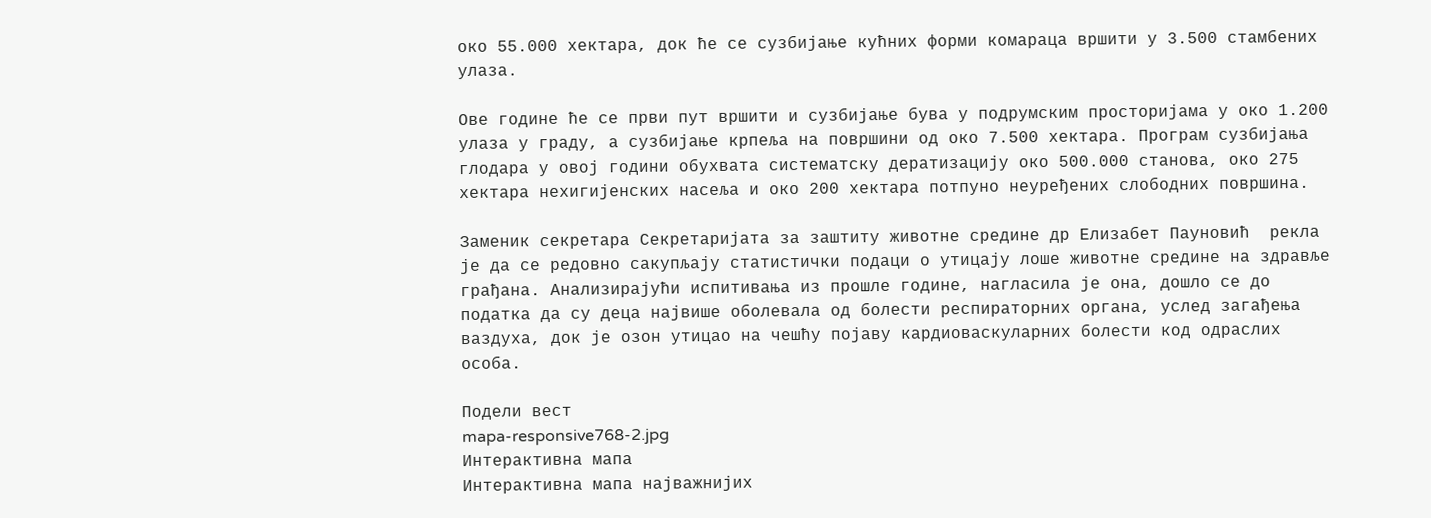око 55.000 хектара, док ће се сузбијање кућних форми комараца вршити у 3.500 стамбених улаза.

Ове године ће се први пут вршити и сузбијање бува у подрумским просторијама у око 1.200 улаза у граду, а сузбијање крпеља на површини од око 7.500 хектара. Програм сузбијања глодара у овој години обухвата систематску дератизацију око 500.000 станова, око 275 хектара нехигијенских насеља и око 200 хектара потпуно неуређених слободних површина.

Заменик секретара Секретаријата за заштиту животне средине др Елизабет Пауновић  рекла је да се редовно сакупљају статистички подаци о утицају лоше животне средине на здравље грађана. Анализирајући испитивања из прошле године, нагласила је она, дошло се до податка да су деца највише оболевала од болести респираторних органа, услед загађења ваздуха, док је озон утицао на чешћу појаву кардиоваскуларних болести код одраслих особа.

Подели вест
mapa-responsive768-2.jpg
Интерактивна мапа
Интерактивна мапа најважнијих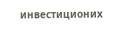инвестиционих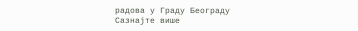радова у Граду Београду
Сазнајте више